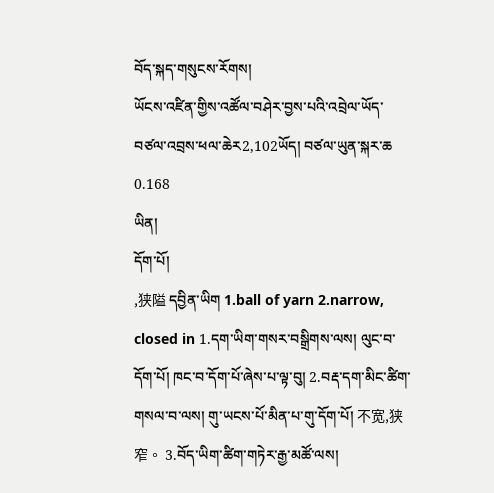བོད་སྐད་གསུངས་རོགས།
ཡོངས་འཛིན་གྱིས་འཚོལ་བཤེར་བྱས་པའི་འབྲེལ་ཡོད་བཙལ་འབྲས་ཕལ་ཆེར2,102ཡོད། བཙལ་ཡུན་སྐར་ཆ 0.168
ཡིན།
དོག་པོ།
,狭隘 དབྱིན་ཡིག 1.ball of yarn 2.narrow, closed in 1.དག་ཡིག་གསར་བསྒྲིགས་ལས། ལུང་བ་དོག་པོ། ཁང་བ་དོག་པོ་ཞེས་པ་ལྟ་བུ། 2.བརྡ་དག་མིང་ཚིག་གསལ་བ་ལས། གུ་ཡངས་པོ་མིན་པ་གུ་དོག་པོ། 不宽,狭窄。 3.བོད་ཡིག་ཚིག་གཏེར་རྒྱ་མཚོ་ལས།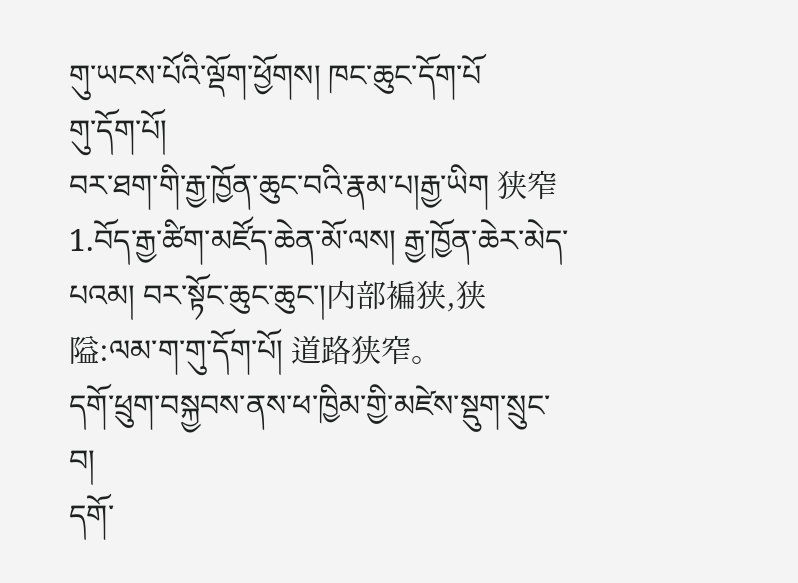གུ་ཡངས་པོའི་ལྡོག་ཕྱོགས། ཁང་ཆུང་དོག་པོ
གུ་དོག་པོ།
བཪ་ཐག་གི་རྒྱ་ཁྱོན་ཆུང་བའི་རྣམ་པ།རྒྱ་ཡིག 狭窄 1.བོད་རྒྱ་ཚིག་མཛོད་ཆེན་མོ་ལས། རྒྱ་ཁྱོན་ཆེར་མེད་པའམ། བར་སྟོང་ཆུང་ཆུང་།内部褊狭,狭隘:ལམ་ག་གུ་དོག་པོ། 道路狭窄。
དགོ་ཕྲུག་བསྐྱབས་ནས་ཕ་ཁྱིམ་གྱི་མཛེས་སྡུག་སྲུང་བ།
དགོ་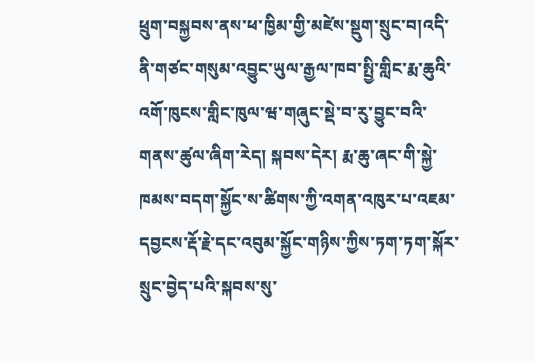ཕྲུག་བསྐྱབས་ནས་ཕ་ཁྱིམ་གྱི་མཛེས་སྡུག་སྲུང་བ།འདི་ནི་གཙང་གསུམ་འབྱུང་ཡུལ་རྒྱལ་ཁབ་སྤྱི་གླིང་རྨ་ཆུའི་འགོ་ཁུངས་གླིང་ཁུལ་ཝ་གཞུང་སྡེ་བ་རུ་བྱུང་བའི་གནས་ཚུལ་ཞིག་རེད། སྐབས་དེར། རྨ་ཆུ་ཞང་གི་སྐྱེ་ཁམས་བདག་སྐྱོང་ས་ཚིགས་ཀྱི་འགན་འཁུར་པ་འཇམ་དབྱངས་རྡོ་རྗེ་དང་འབུམ་སྐྱོང་གཉིས་ཀྱིས་ཏག་ཏག་སྐོར་སྲུང་བྱེད་པའི་སྐབས་སུ་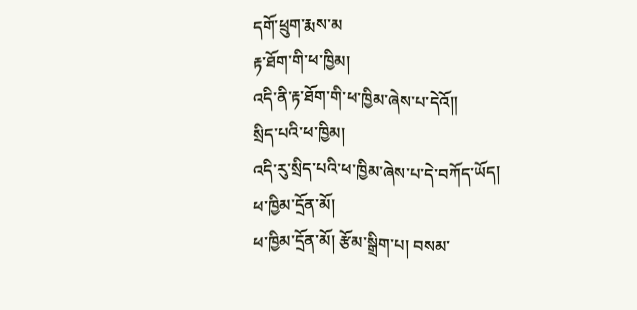དགོ་ཕྲུག་རྨས་མ
རྟ་ཐོག་གི་ཕ་ཁྱིམ།
འདི་ནི་རྟ་ཐོག་གི་ཕ་ཁྱིམ་ཞེས་པ་དེའོ༎
སྲིད་པའི་ཕ་ཁྱིམ།
འདི་རུ་སྲིད་པའི་ཕ་ཁྱིམ་ཞེས་པ་དེ་བཀོད་ཡོད།
ཕ་ཁྱིམ་དྲོན་མོ།
ཕ་ཁྱིམ་དྲོན་མོ། རྩོམ་སྒྲིག་པ། བསམ་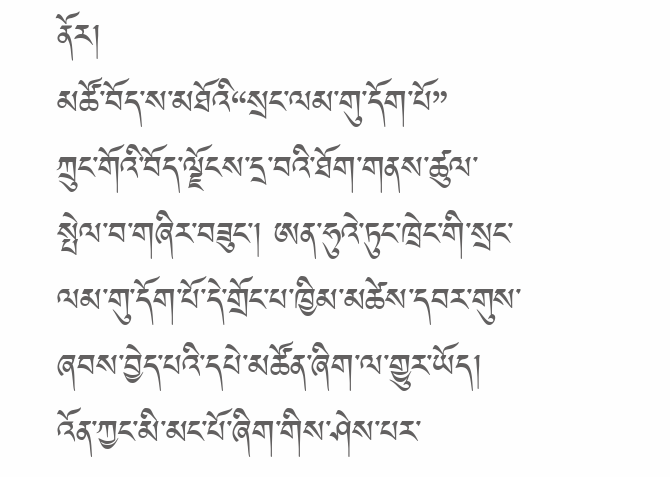ནོར།
མཚོ་བོད་ས་མཐོའི“སྲང་ལམ་གུ་དོག་པོ”
ཀྲུང་གོའི་བོད་ལྗོངས་དྲ་བའི་ཐོག་གནས་ཚུལ་སྤེལ་བ་གཞིར་བཟུང་། ཨན་ཧུའེ་ཏུང་ཁྲེང་གི་སྲང་ལམ་གུ་དོག་པོ་དེ་གྲོང་པ་ཁྱིམ་མཚེས་དབར་གུས་ཞབས་བྱེད་པའི་དཔེ་མཚོན་ཞིག་ལ་གྱུར་ཡོད། འོན་ཀྱང་མི་མང་པོ་ཞིག་གིས་ཤེས་པར་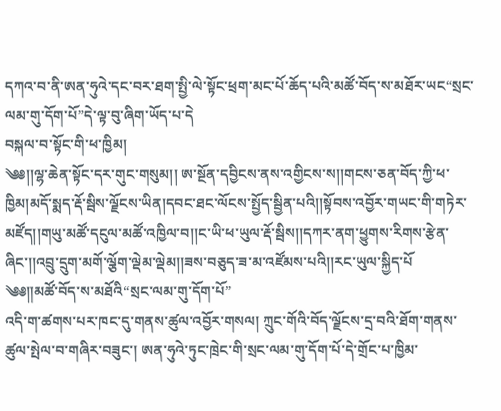དཀའ་བ་ནི་ཨན་ཧུའེ་དང་བར་ཐག་སྤྱི་ལེ་སྟོང་ཕྲག་མང་པོ་ཆོད་པའི་མཚོ་བོད་ས་མཐོར་ཡང“སྲང་ལམ་གུ་དོག་པོ”དེ་ལྟ་བུ་ཞིག་ཡོད་པ་དེ
བསྐལ་བ་སྟོང་གི་ཕ་ཁྱིམ།
༄༅།།ལྷ་ཆེན་སྟོང་དར་གུང་གསུམ།། ཨ་སྔོན་དབྱིངས་ནས་འགྱིངས་ས།།གངས་ཅན་བོད་ཀྱི་ཕ་ཁྱིམ།མདོ་སྨད་རྡོ་སྦིས་ལྗོངས་ཡིན།དབང་ཐང་ལོངས་སྤྱོད་སྦྱིན་པའི།།སྟོབས་འབྱོར་གཡང་གི་གཏེར་མཛོད།།གཡུ་མཚོ་དངུལ་མཚོ་འཁྱིལ་བ།།ང་ཡི་ཕ་ཡུལ་རྡོ་སྦིས།།དཀར་ནག་ཕྱུགས་རིགས་རྩེན་ཞིང་།།འབྲུ་དྲུག་མགོ་ལྕོག་ལྡེམ་ལྡེམ།།ཟས་བཅུད་ཟ་མ་འཛོམས་པའི།།རང་ཡུལ་སྐྱིད་པོ
༄༅༎མཚོ་བོད་ས་མཐོའི“སྲང་ལམ་གུ་དོག་པོ”
འདི་ག་ཚགས་པར་ཁང་དུ་གནས་ཚུལ་འབྱོར་གསལ། ཀྲུང་གོའི་བོད་ལྗོངས་དྲ་བའི་ཐོག་གནས་ཚུལ་སྤེལ་བ་གཞིར་བཟུང་། ཨན་ཧུའེ་ཏུང་ཁྲེང་གི་སྲང་ལམ་གུ་དོག་པོ་དེ་གྲོང་པ་ཁྱིམ་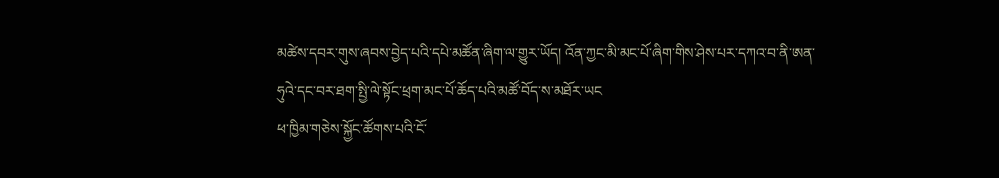མཚེས་དབར་གུས་ཞབས་བྱེད་པའི་དཔེ་མཚོན་ཞིག་ལ་གྱུར་ཡོད། འོན་ཀྱང་མི་མང་པོ་ཞིག་གིས་ཤེས་པར་དཀའ་བ་ནི་ཨན་ཧུའེ་དང་བར་ཐག་སྤྱི་ལེ་སྟོང་ཕྲག་མང་པོ་ཆོད་པའི་མཚོ་བོད་ས་མཐོར་ཡང
ཕ་ཁྱིམ་གཅེས་སྐྱོང་ཚོགས་པའི་ངོ་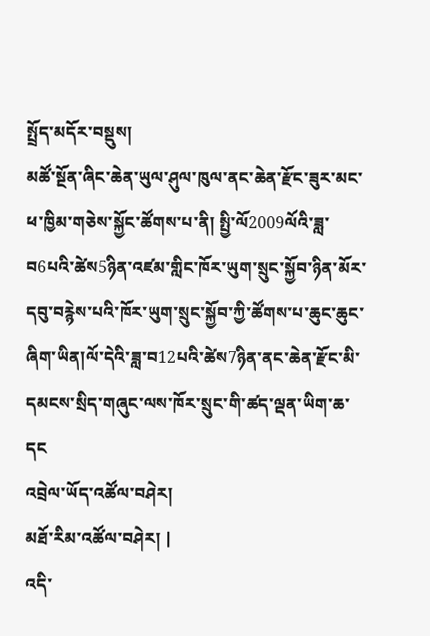སྤྲོད་མདོར་བསྡུས།
མཚོ་སྔོན་ཞིང་ཆེན་ཡུལ་ཤུལ་ཁུལ་ནང་ཆེན་རྫོང་ཟུར་མང་ཕ་ཁྱིམ་གཅེས་སྐྱོང་ཚོགས་པ་ནི། སྤྱི་ལོ2009ལོའི་ཟླ་བ6པའི་ཚེས5ཉིན་འཛམ་གླིང་ཁོར་ཡུག་སྲུང་སྐྱོབ་ཉིན་མོར་དབུ་བརྙེས་པའི་ཁོར་ཡུག་སྲུང་སྐྱོབ་ཀྱི་ཚོགས་པ་ཆུང་ཆུང་ཞིག་ཡིན།ལོ་དེའི་ཟླ་བ12པའི་ཚེས7ཉིན་ནང་ཆེན་རྫོང་མི་དམངས་སྲིད་གཞུང་ལས་ཁོར་སྲུང་གི་ཚད་ལྡན་ཡིག་ཆ་དང
འབྲེལ་ཡོད་འཚོལ་བཤེར།
མཐོ་རིམ་འཚོལ་བཤེར། |
འདི་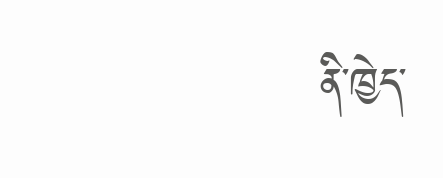ནི་ཁྱེད་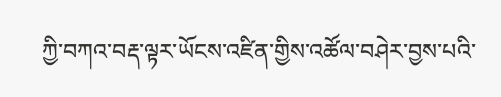ཀྱི་བཀའ་བརྡ་ལྟར་ཡོངས་འཛིན་གྱིས་འཚོལ་བཤེར་བྱས་པའི་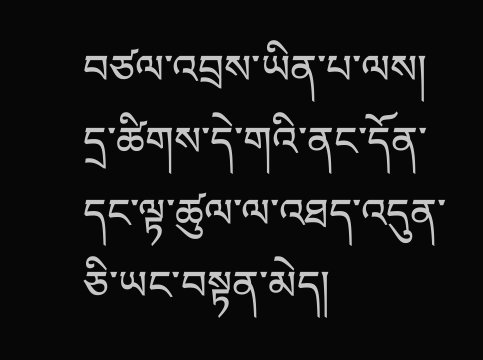བཙལ་འབྲས་ཡིན་པ་ལས། དྲ་ཚིགས་དེ་གའི་ནང་དོན་དང་ལྟ་ཚུལ་ལ་འཐད་འདུན་ཅི་ཡང་བསྟན་མེད།